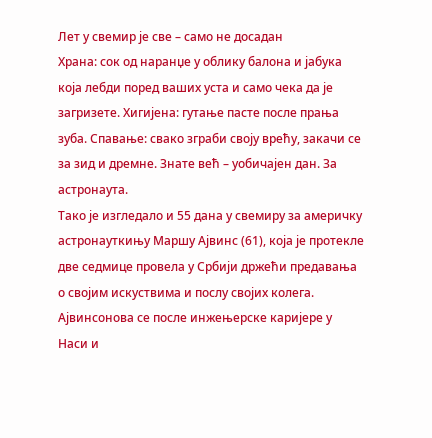Лет у свемир је све – само не досадан
Храна: сок од наранџе у облику балона и јабука која лебди поред ваших уста и само чека да је загризете. Хигијена: гутање пасте после прања зуба. Спавање: свако зграби своју врећу, закачи се за зид и дремне. Знате већ – уобичајен дан. За астронаута.
Тако је изгледало и 55 дана у свемиру за америчку астронауткињу Маршу Ајвинс (61), која је протекле две седмице провела у Србији држећи предавања о својим искуствима и послу својих колега. Ајвинсонова се после инжењерске каријере у Наси и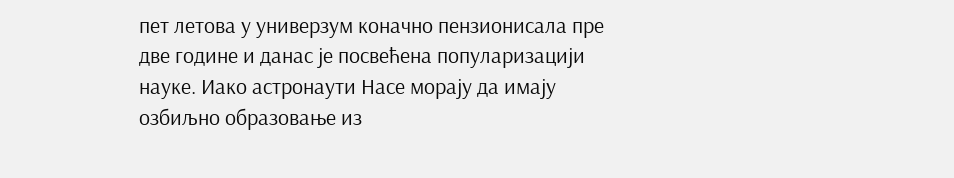пет летова у универзум коначно пензионисала пре две године и данас је посвећена популаризацији науке. Иако астронаути Насе морају да имају озбиљно образовање из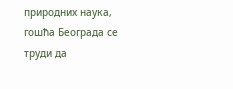природних наука, гошћа Београда се труди да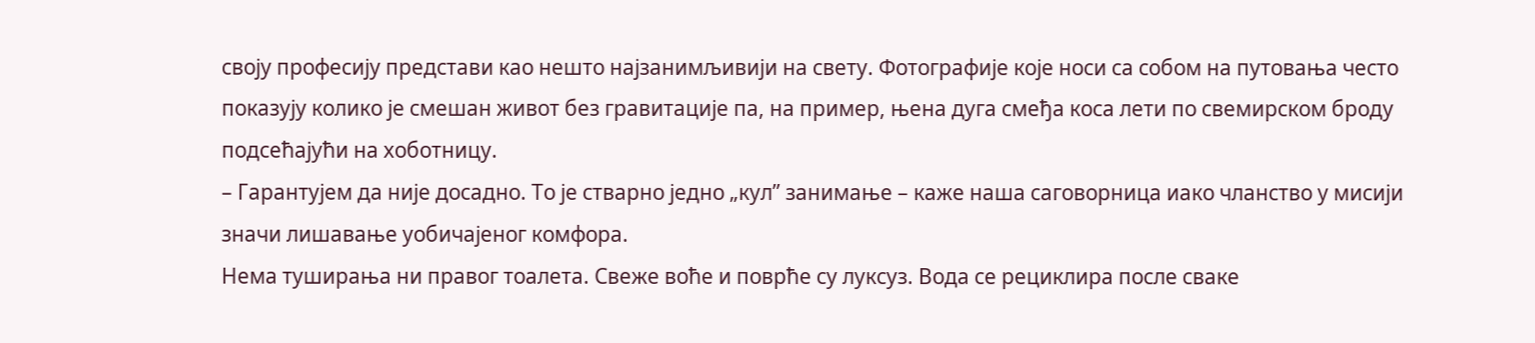своју професију представи као нешто најзанимљивији на свету. Фотографије које носи са собом на путовања често показују колико је смешан живот без гравитације па, на пример, њена дуга смеђа коса лети по свемирском броду подсећајући на хоботницу.
– Гарантујем да није досадно. То је стварно једно „кул” занимање – каже наша саговорница иако чланство у мисији значи лишавање уобичајеног комфора.
Нема туширања ни правог тоалета. Свеже воће и поврће су луксуз. Вода се рециклира после сваке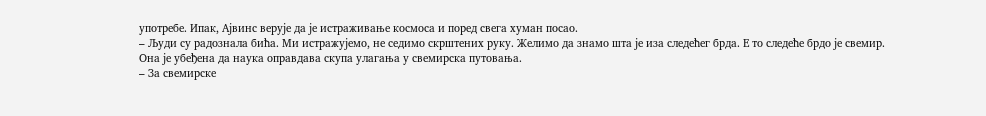употребе. Ипак, Ајвинс верује да је истраживање космоса и поред свега хуман посао.
– Људи су радознала бића. Ми истражујемо, не седимо скрштених руку. Желимо да знамо шта је иза следећег брда. Е то следеће брдо је свемир.
Она је убеђена да наука оправдава скупа улагања у свемирска путовања.
– За свемирске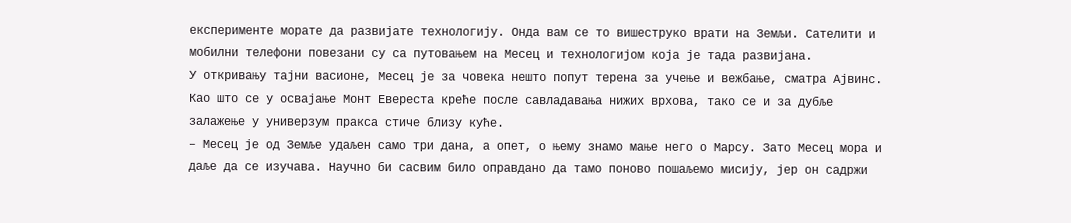експерименте морате да развијате технологију. Онда вам се то вишеструко врати на Земљи. Сателити и мобилни телефони повезани су са путовањем на Месец и технологијом која је тада развијана.
У откривању тајни васионе, Месец је за човека нешто попут терена за учење и вежбање, сматра Ајвинс. Као што се у освајање Монт Евереста креће после савладавања нижих врхова, тако се и за дубље залажење у универзум пракса стиче близу куће.
– Месец је од Земље удаљен само три дана, а опет, о њему знамо мање него о Марсу. Зато Месец мора и даље да се изучава. Научно би сасвим било оправдано да тамо поново пошаљемо мисију, јер он садржи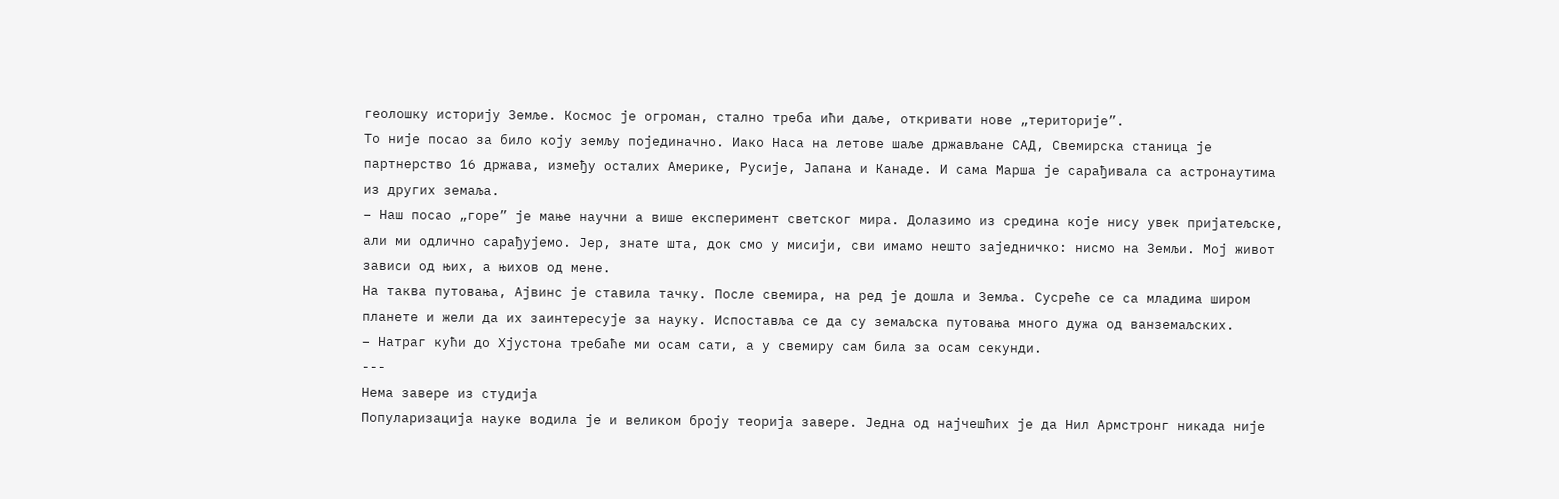геолошку историју Земље. Космос је огроман, стално треба ићи даље, откривати нове „територије”.
То није посао за било коју земљу појединачно. Иако Наса на летове шаље држављане САД, Свемирска станица је партнерство 16 држава, између осталих Америке, Русије, Јапана и Канаде. И сама Марша је сарађивала са астронаутима из других земаља.
– Наш посао „горе” је мање научни а више експеримент светског мира. Долазимо из средина које нису увек пријатељске, али ми одлично сарађујемо. Јер, знате шта, док смо у мисији, сви имамо нешто заједничко: нисмо на Земљи. Мој живот зависи од њих, а њихов од мене.
На таква путовања, Ајвинс је ставила тачку. После свемира, на ред је дошла и Земља. Сусреће се са младима широм планете и жели да их заинтересује за науку. Испоставља се да су земаљска путовања много дужа од ванземаљских.
– Натраг кући до Хјустона требаће ми осам сати, а у свемиру сам била за осам секунди.
---
Нема завере из студија
Популаризација науке водила је и великом броју теорија завере. Једна од најчешћих је да Нил Армстронг никада није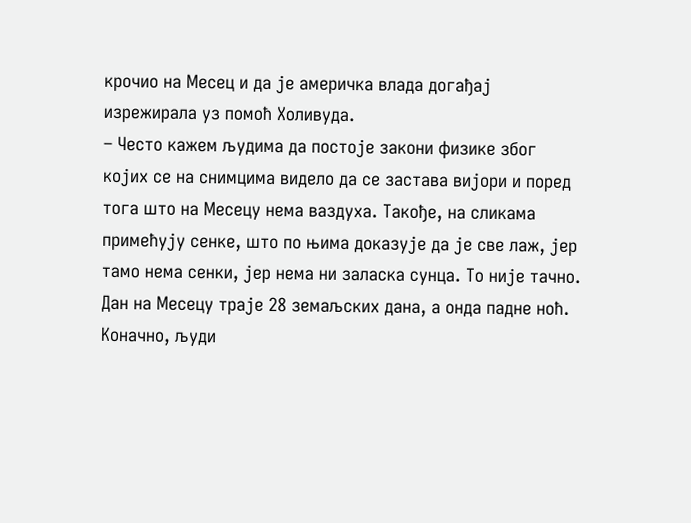крочио на Месец и да је америчка влада догађај изрежирала уз помоћ Холивуда.
– Често кажем људима да постоје закони физике због којих се на снимцима видело да се застава вијори и поред тога што на Месецу нема ваздуха. Такође, на сликама примећују сенке, што по њима доказује да је све лаж, јер тамо нема сенки, јер нема ни заласка сунца. То није тачно. Дан на Месецу траје 28 земаљских дана, а онда падне ноћ. Коначно, људи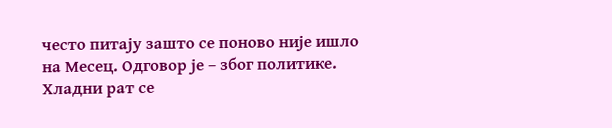често питају зашто се поново није ишло на Месец. Одговор је – због политике. Хладни рат се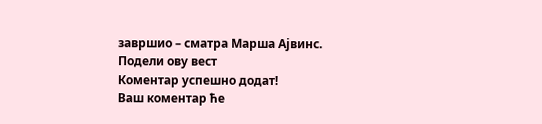завршио – сматра Марша Ајвинс.
Подели ову вест
Комeнтар успeшно додат!
Ваш комeнтар ћe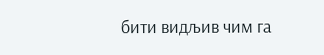бити видљив чим га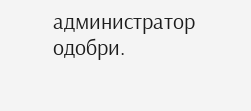администратор одобри.